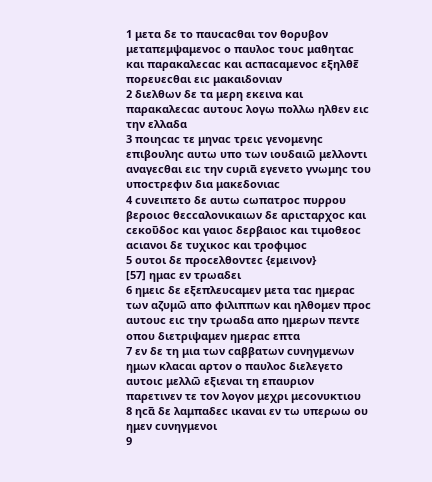1 μετα δε το παυϲαϲθαι τον θορυβον μεταπεμψαμενοϲ ο παυλοϲ τουϲ μαθηταϲ και παρακαλεϲαϲ και αϲπαϲαμενοϲ εξηλθε̅ πορευεϲθαι ειϲ μακαιδονιαν
2 διελθων δε τα μερη εκεινα και παρακαλεϲαϲ αυτουϲ λογω πολλω ηλθεν ειϲ την ελλαδα
3 ποιηϲαϲ τε μηναϲ τρειϲ γενομενηϲ επιβουληϲ αυτω υπο των ιουδαιω̅ μελλοντι αναγεϲθαι ειϲ την ϲυρια̅ εγενετο γνωμηϲ του υποϲτρεφιν δια μακεδονιαϲ
4 ϲυνειπετο δε αυτω ϲωπατροϲ πυρρου βεροιοϲ θεϲϲαλονικαιων δε αριϲταρχοϲ και ϲεκου̅δοϲ και γαιοϲ δερβαιοϲ και τιμοθεοϲ αϲιανοι δε τυχικοϲ και τροφιμοϲ
5 ουτοι δε προϲελθοντεϲ {εμεινον}
[57] ημαϲ εν τρωαδει
6 ημειϲ δε εξεπλευϲαμεν μετα ταϲ ημεραϲ των αζυμω̅ απο φιλιππων και ηλθομεν προϲ αυτουϲ ειϲ την τρωαδα απο ημερων πεντε οπου διετριψαμεν ημεραϲ επτα
7 εν δε τη μια των ϲαββατων ϲυνηγμενων ημων κλαϲαι αρτον ο παυλοϲ διελεγετο αυτοιϲ μελλω̅ εξιεναι τη επαυριον παρετινεν τε τον λογον μεχρι μεϲονυκτιου
8 ηϲα̅ δε λαμπαδεϲ ικαναι εν τω υπερωω ου ημεν ϲυνηγμενοι
9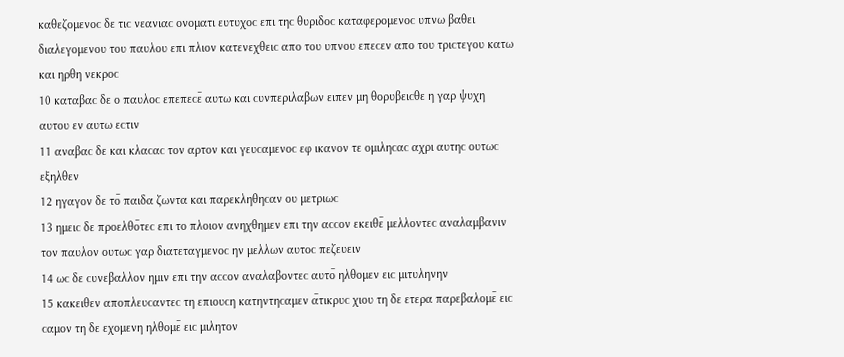καθεζομενοϲ δε τιϲ νεανιαϲ ονοματι ευτυχοϲ επι τηϲ θυριδοϲ καταφερομενοϲ υπνω βαθει διαλεγομενου του παυλου επι πλιον κατενεχθειϲ απο του υπνου επεϲεν απο του τριϲτεγου κατω και ηρθη νεκροϲ
10 καταβαϲ δε ο παυλοϲ επεπεϲε̅ αυτω και ϲυνπεριλαβων ειπεν μη θορυβειϲθε η γαρ ψυχη αυτου εν αυτω εϲτιν
11 αναβαϲ δε και κλαϲαϲ τον αρτον και γευϲαμενοϲ εφ ικανον τε ομιληϲαϲ αχρι αυτηϲ ουτωϲ εξηλθεν
12 ηγαγον δε το̅ παιδα ζωντα και παρεκληθηϲαν ου μετριωϲ
13 ημειϲ δε προελθο̅τεϲ επι το πλοιον ανηχθημεν επι την αϲϲον εκειθε̅ μελλοντεϲ αναλαμβανιν τον παυλον ουτωϲ γαρ διατεταγμενοϲ ην μελλων αυτοϲ πεζευειν
14 ωϲ δε ϲυνεβαλλον ημιν επι την αϲϲον αναλαβοντεϲ αυτο̅ ηλθομεν ειϲ μιτυληνην
15 κακειθεν αποπλευϲαντεϲ τη επιουϲη κατηντηϲαμεν α̅τικρυϲ χιου τη δε ετερα παρεβαλομε̅ ειϲ ϲαμον τη δε εχομενη ηλθομε̅ ειϲ μιλητον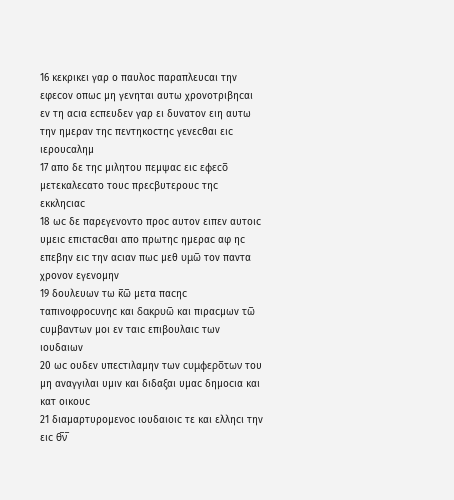16 κεκρικει γαρ ο παυλοϲ παραπλευϲαι την εφεϲον οπωϲ μη γενηται αυτω χρονοτριβηϲαι εν τη αϲια εϲπευδεν γαρ ει δυνατον ειη αυτω την ημεραν τηϲ πεντηκοϲτηϲ γενεϲθαι ειϲ ιερουϲαλημ
17 απο δε τηϲ μιλητου πεμψαϲ ειϲ εφεϲο̅ μετεκαλεϲατο τουϲ πρεϲβυτερουϲ τηϲ εκκληϲιαϲ
18 ωϲ δε παρεγενοντο προϲ αυτον ειπεν αυτοιϲ υμειϲ επιϲταϲθαι απο πρωτηϲ ημεραϲ αφ ηϲ επεβην ειϲ την αϲιαν πωϲ μεθ υμω̅ τον παντα χρονον εγενομην
19 δουλευων τω κ̅ω̅ μετα παϲηϲ ταπινοφροϲυνηϲ και δακρυω̅ και πιραϲμων τω̅ ϲυμβαντων μοι εν ταιϲ επιβουλαιϲ των ιουδαιων
20 ωϲ ουδεν υπεϲτιλαμην των ϲυμφερο̅των του μη αναγγιλαι υμιν και διδαξαι υμαϲ δημοϲια και κατ οικουϲ
21 διαμαρτυρομενοϲ ιουδαιοιϲ τε και ελληϲι την ειϲ θ̅ν̅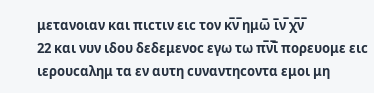μετανοιαν και πιϲτιν ειϲ τον κ̅ν̅ ημω̅ ι̅ν̅ χ̅ν̅
22 και νυν ιδου δεδεμενοϲ εγω τω π̅ν̅ι̅ πορευομε ειϲ ιερουϲαλημ τα εν αυτη ϲυναντηϲοντα εμοι μη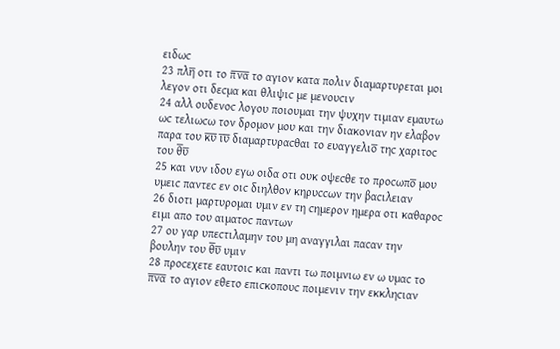ειδωϲ
23 πλη̅ οτι το π̅ν̅α̅ το αγιον κατα πολιν διαμαρτυρεται μοι λεγον οτι δεϲμα και θλιψιϲ με μενουϲιν
24 αλλ ουδενοϲ λογου ποιουμαι την ψυχην τιμιαν εμαυτω ωϲ τελιωϲω τον δρομον μου και την διακονιαν ην ελαβον παρα του κ̅υ̅ ι̅υ̅ διαμαρτυραϲθαι το ευαγγελιο̅ τηϲ χαριτοϲ του θ̅υ̅
25 και νυν ιδου εγω οιδα οτι ουκ οψεϲθε το προϲωπο̅ μου υμειϲ παντεϲ εν οιϲ διηλθον κηρυϲϲων την βαϲιλειαν
26 διοτι μαρτυρομαι υμιν εν τη ϲημερον ημερα οτι καθαροϲ ειμι απο του αιματοϲ παντων
27 ου γαρ υπεϲτιλαμην του μη αναγγιλαι παϲαν την βουλην του θ̅υ̅ υμιν
28 προϲεχετε εαυτοιϲ και παντι τω ποιμνιω εν ω υμαϲ το π̅ν̅α̅ το αγιον εθετο επιϲκοπουϲ ποιμενιν την εκκληϲιαν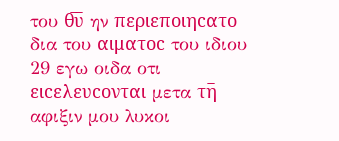του θ̅υ̅ ην περιεποιηϲατο δια του αιματοϲ του ιδιου
29 εγω οιδα οτι ειϲελευϲονται μετα τη̅ αφιξιν μου λυκοι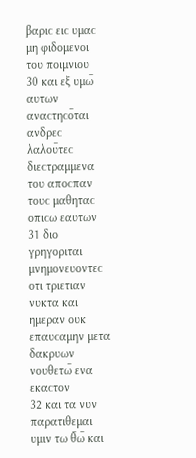βαριϲ ειϲ υμαϲ μη φιδομενοι του ποιμνιου
30 και εξ υμω̅ αυτων αναϲτηϲο̅ται ανδρεϲ λαλου̅τεϲ διεϲτραμμενα του αποϲπαν τουϲ μαθηταϲ οπιϲω εαυτων
31 διο γρηγοριται μνημονευοντεϲ οτι τριετιαν νυκτα και ημεραν ουκ επαυϲαμην μετα δακρυων νουθετω̅ ενα εκαϲτον
32 και τα νυν παρατιθεμαι υμιν τω θ̅ω̅ και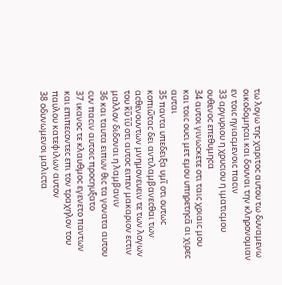τω λογω τηϲ χαριτοϲ αυτου τω δυναμενω οικοδομηϲαι και δουναι την κληρονομιαν εν τοιϲ ηγιαϲμενοιϲ παϲιν
33 αργυριου η χρυϲιου η ιματιϲμου ουθενοϲ επεθυμηϲα
34 αυτοι γινωϲκετε οτι ταιϲ χριαιϲ μου και τοιϲ ουϲι μετ εμου υπηρετηϲα̅ αι χιρεϲ αυται
35 παντα υπεδειξα υμι̅ οτι ουτωϲ κοπιω̅ταϲ δει αντιλαμβανεϲθαι των αϲθενουντων μνημονευειν τε των λογων του κ̅υ̅ ι̅υ̅ οτι αυτοϲ ειπεν μακαριον εϲτιν μαλλον διδοναι η λαμβανιν
36 και ταυτα ειπων θιϲ τα γονατα αυτου ϲυν παϲιν αυτοιϲ προϲηυξατο
37 ικανοϲ τε κλαυθμοϲ εγενετο παντων και επιπεϲοντεϲ επι τον τραχηλον του παυλου κατεφιλων αυτον
38 οδυνωμενοι μαλιϲτα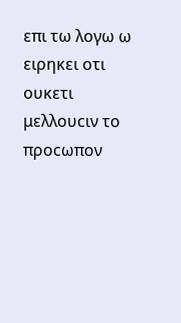επι τω λογω ω ειρηκει οτι ουκετι μελλουϲιν το προϲωπον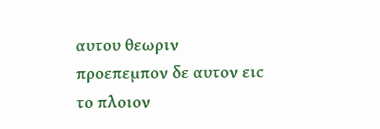αυτου θεωριν προεπεμπον δε αυτον ειϲ το πλοιον